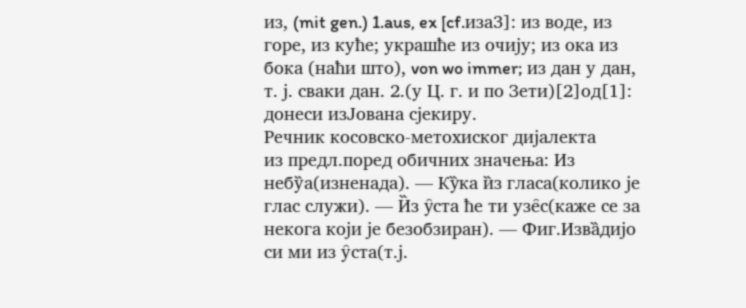из, (mit gen.) 1.aus, ex [cf.иза3]: из воде, из горе, из куће; украшће из очију; из ока из бока (наћи што), von wo immer; из дан у дан, т. ј. сваки дан. 2.(у Ц. г. и по Зети)[2]од[1]: донеси изЈована сјекиру.
Речник косовско-метохиског дијалекта
из предл.поред обичних значења: Из небу̏а(изненада). — Ку̏ка и̏з гласа(колико је глас служи). — И̏з у̑ста ћe ти узе̑с(каже се за некога који је безобзиран). — Фиг.Изва̏дијо си ми из у̑ста(т.ј.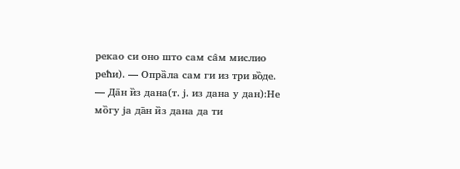рекао си оно што сам са̑м мислио рећи). — Опра̏ла сам ги из три во̏де. — Да̄н и̏з дана(т. ј. из дана у дан):Не мо̏гу ја да̄н и̏з дана да ти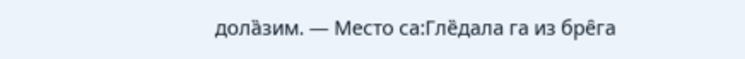дола̏зим. — Место са:Гле̏дала га из бре̑га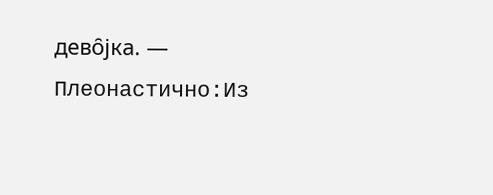дево̑јка. — Плеонастично:Из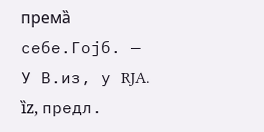према̏ себе.Гојб. — У В.из, у RJA. ȉz, предл.